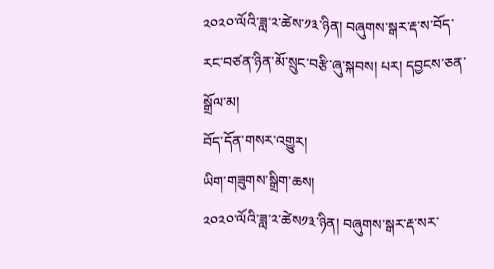༢༠༢༠་ལོའི་ཟླ་༢་ཚེས་༡༣་ཉིན། བཞུགས་སྒར་རྡ་ས་བོད་རང་བཙན་ཉིན་མོ་སྲུང་བརྩི་ཞུ་སྐབས། པར། དབྱངས་ཅན་སྒྲོལ་མ།
བོད་དོན་གསར་འགྱུར།
ཡིག་གཟུགས་སྒྲིག་ཆས།
༢༠༢༠་ལོའི་ཟླ་༢་ཚེས༡༣་ཉིན། བཞུགས་སྒར་རྡ་སར་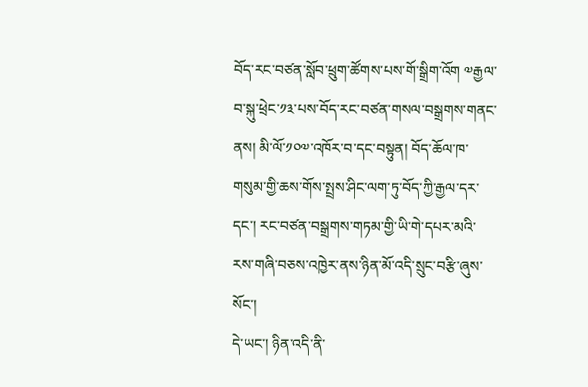བོད་རང་བཙན་སློབ་ཕྲུག་ཚོགས་པས་གོ་སྒྲིག་འོག ༧རྒྱལ་བ་སྐུ་ཕྲེང་༡༣་པས་བོད་རང་བཙན་གསལ་བསྒྲགས་གནང་ནས། མི་ལོ་༡༠༧་འཁོར་བ་དང་བསྟུན། བོད་ཆོལ་ཁ་གསུམ་གྱི་ཆས་གོས་སྤྲས་ཤིང་ལག་ཏུ་བོད་ཀྱི་རྒྱལ་དར་དང་། རང་བཙན་བསྒྲགས་གཏམ་གྱི་ཡི་གེ་དཔར་མའི་རས་གཞི་བཅས་འཁྱེར་ནས་ཉིན་མོ་འདི་སྲུང་བརྩི་ཞུས་སོང་།
དེ་ཡང་། ཉིན་འདི་ནི་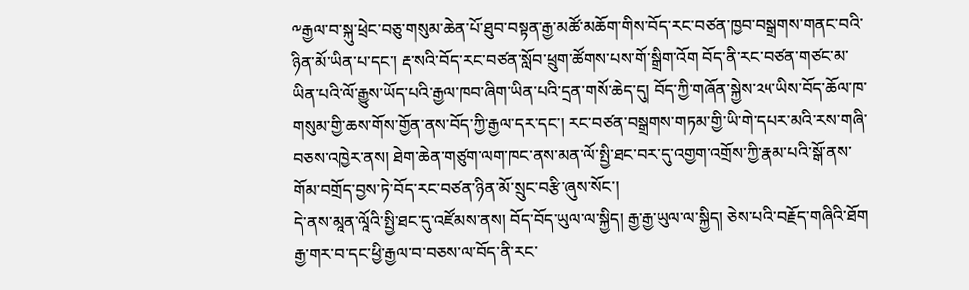༸རྒྱལ་བ་སྐུ་ཕྲེང་བཅུ་གསུམ་ཆེན་པོ་ཐུབ་བསྟན་རྒྱ་མཚོ་མཆོག་གིས་བོད་རང་བཙན་ཁྱབ་བསྒྲགས་གནང་བའི་ཉིན་མོ་ཡིན་པ་དང་། རྡ་སའི་བོད་རང་བཙན་སློབ་ཕྲུག་ཚོགས་པས་གོ་སྒྲིག་འོག བོད་ནི་རང་བཙན་གཙང་མ་ཡིན་པའི་ལོ་རྒྱུས་ཡོད་པའི་རྒྱལ་ཁབ་ཞིག་ཡིན་པའི་དྲན་གསོ་ཆེད་དུ། བོད་ཀྱི་གཞོན་སྐྱེས་༢༥་ཡིས་བོད་ཆོལ་ཁ་གསུམ་གྱི་ཆས་གོས་གྱོན་ནས་བོད་ཀྱི་རྒྱལ་དར་དང་། རང་བཙན་བསྒྲགས་གཏམ་གྱི་ཡི་གེ་དཔར་མའི་རས་གཞི་བཅས་འཁྱེར་ནས། ཐེག་ཆེན་གཙུག་ལག་ཁང་ནས་མན་ལོ་སྤྱི་ཐང་བར་དུ་འགྱག་འགྲོས་ཀྱི་རྣམ་པའི་སྒོ་ནས་གོམ་བགྲོད་བྱས་ཏེ་བོད་རང་བཙན་ཉིན་མོ་སྲུང་བརྩི་ཞུས་སོང་།
དེ་ནས་མཱན་ལཱོའི་སྤྱི་ཐང་དུ་འཛོམས་ནས། བོད་བོད་ཡུལ་ལ་སྐྱིད། རྒྱ་རྒྱ་ཡུལ་ལ་སྐྱིད། ཅེས་པའི་བརྗོད་གཞིའི་ཐོག རྒྱ་གར་བ་དང་ཕྱི་རྒྱལ་བ་བཅས་ལ་བོད་ནི་རང་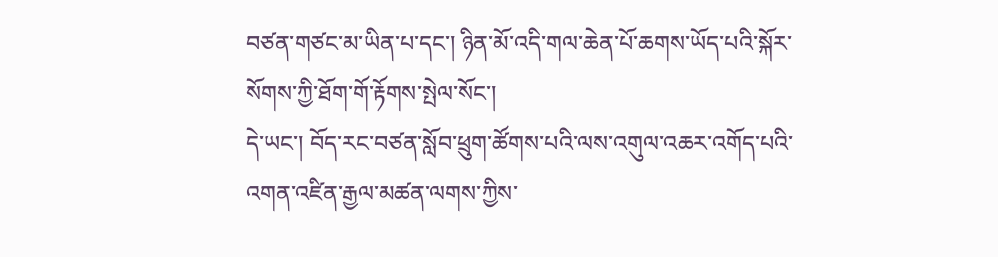བཙན་གཙང་མ་ཡིན་པ་དང་། ཉིན་མོ་འདི་གལ་ཆེན་པོ་ཆགས་ཡོད་པའི་སྐོར་སོགས་ཀྱི་ཐོག་གོ་རྟོགས་སྤེལ་སོང་།
དེ་ཡང་། བོད་རང་བཙན་སློབ་ཕྲུག་ཚོགས་པའི་ལས་འགུལ་འཆར་འགོད་པའི་འགན་འཛིན་རྒྱལ་མཚན་ལགས་ཀྱིས་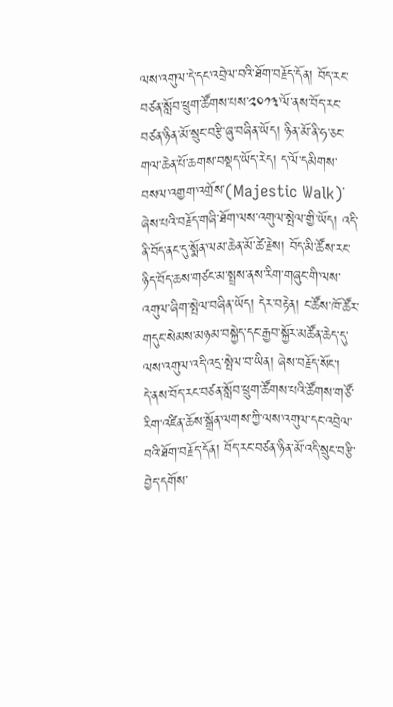ལས་འགུལ་དེ་དང་འབྲེལ་བའི་ཐོག་བརྗོད་དོན། བོད་རང་བཙན་སློབ་ཕྲུག་ཚོགས་པས་༢༠༡༣་ལོ་ནས་བོད་རང་བཙན་ཉིན་མོ་སྲུང་བརྩི་ཞུ་བཞིན་ཡོད། ཉིན་མོ་ནི་ཧ་ཅང་གལ་ཆེན་པོ་ཆགས་བསྡད་ཡོད་རེད། ད་ལོ་དམིགས་བསལ་འགྱག་འགྲོས་(Majestic Walk)་ཞེས་པའི་བརྗོད་གཞི་ཐོག་ལས་འགུལ་སྤེལ་གྱི་ཡོད། འདི་ནི་བོད་ནང་དུ་སྨོན་ལམ་ཆེན་མོ་ཚེ་རྗེས། བོད་མི་ཚོས་རང་ཉིད་བོད་ཆས་གཙང་མ་སྤྲས་ནས་རིག་གཞུང་གི་ལས་འགུལ་ཞིག་སྤེལ་བཞིན་ཡོད། དེར་བརྟེན། ང་ཚོས་ཁོ་ཚོར་གདུང་སེམས་མཉམ་བསྐྱེད་དང་རྒྱབ་སྐྱོར་མཚོན་ཆེད་དུ་ལས་འགུལ་འདི་འདྲ་སྤེལ་བ་ཡིན། ཞེས་བརྗོད་སོང་།
དེ་ནས་བོད་རང་བཙན་སློབ་ཕྲུག་ཚོགས་པའི་ཚོགས་གཙོ་རིག་འཛིན་ཆོས་སྒྲོན་ལགས་ཀྱི་ལས་འགུལ་དང་འབྲེལ་བའི་ཐོག་བརྗོད་དོན། བོད་རང་བཙན་ཉིན་མོ་འདི་སྲུང་བརྩི་བྱེད་དགོས་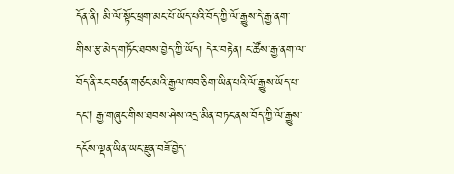དོན་ནི། མི་ལོ་སྟོང་ཕྲག་མང་པོ་ཡོད་པའི་བོད་ཀྱི་ལོ་རྒྱུས་དེ་རྒྱ་ནག་གིས་རྩ་མེད་གཏོང་ཐབས་བྱེད་ཀྱི་ཡོད། དེར་བརྟེན། ང་ཚོས་རྒྱ་ནག་ལ་བོད་ནི་རང་བཙན་གཙང་མའི་རྒྱལ་ཁབ་ཅིག་ཡིན་པའི་ལོ་རྒྱུས་ཡོད་པ་དང། རྒྱ་གཞུང་གིས་ཐབས་ཤེས་འདྲ་མིན་བཏང་ནས་བོད་ཀྱི་ལོ་རྒྱུས་དངོས་ལྡན་ཡིན་ཡང་རྫུན་བཟོ་བྱེད་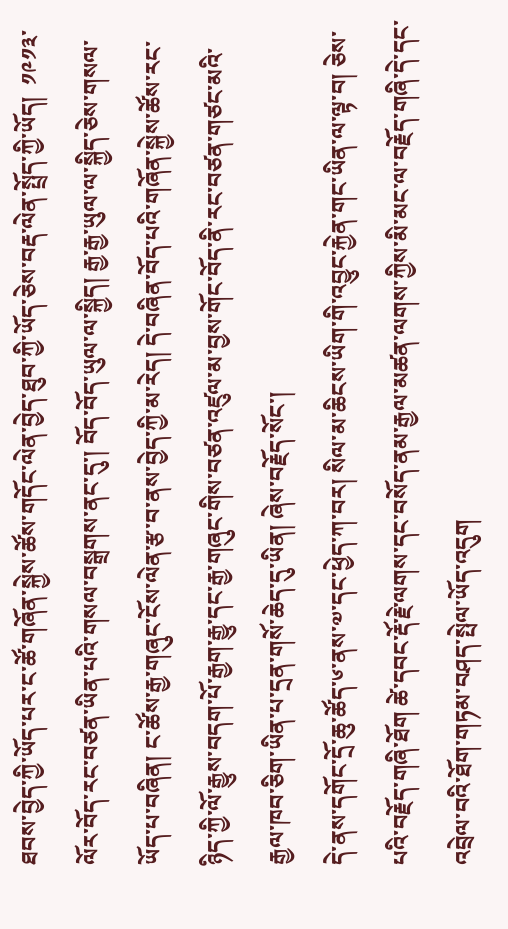ཐབས་བྱེད་ཀྱི་ཡོད་པར་ང་ཚོ་གཞོན་སྐྱེས་ཚོས་གདོང་ལེན་བྱེད་ཐུབ་ཀྱི་ཡོད་ཅེས་བརྡ་ལེན་སྤྲོད་ཀྱི་ཡོད།  ༡༩༡༣་ལོར་བོད་རང་བཙན་ཡིན་པའི་གསལ་བསྒྲགས་ནང་དུ་། བོད་བོད་ཡུལ་ལ་སྐྱིད། རྒྱ་རྒྱ་ཡུལ་ལ་སྐྱིད་ཅེས་གསལ་ཡོད་པ་བཞིན། ང་ཚོས་རྒྱ་གཞུང་ངོས་ལེན་རྩ་བ་ནས་བྱེད་ཀྱི་མ་རེད། དེ་བཞིན་བོད་པའི་གཞོན་སྐྱེས་ཚོས་རང་ཉིད་ཀྱི་ལོ་རྒྱུས་བདག་པོ་རྒྱག་རྒྱུ་དང་རྒྱ་གཞུང་གིས་བཙན་འཛུལ་མ་བྱས་གོང་བོད་ནི་རང་བཙན་གཙང་མའི་རྒྱལ་ཁབ་ཅིག་ཡིན་པ་དྲན་གསོ་ཆེད་དུ་ཡིན། ཞེས་བརྗོད་སོང་།
དེ་ནས་དགོང་དྲོ་ཆུ་ཚོད་༦་ནས་༧་དང་ཕྱེད་ཀ་བར། སིལ་མ་ཆིངས་ཡིག་གི་འབྱུང་རྐྱེན་གང་ཡིན་ལ་ལྟ་བ། ཅེས་པའི་བརྗོད་གཞི་ཐོག ཚེ་དབང་རྡོ་རྗེ་ལགས་དང་བསོད་ནམ་རྒྱལ་མཚན་ལགས་ཀྱིས་མི་མང་ལ་བརྗོད་གཞི་དེ་དང་འབྲེལ་བའི་ཐོག་གཏམ་བཤད་སྤེལ་ཡོད་འདུག